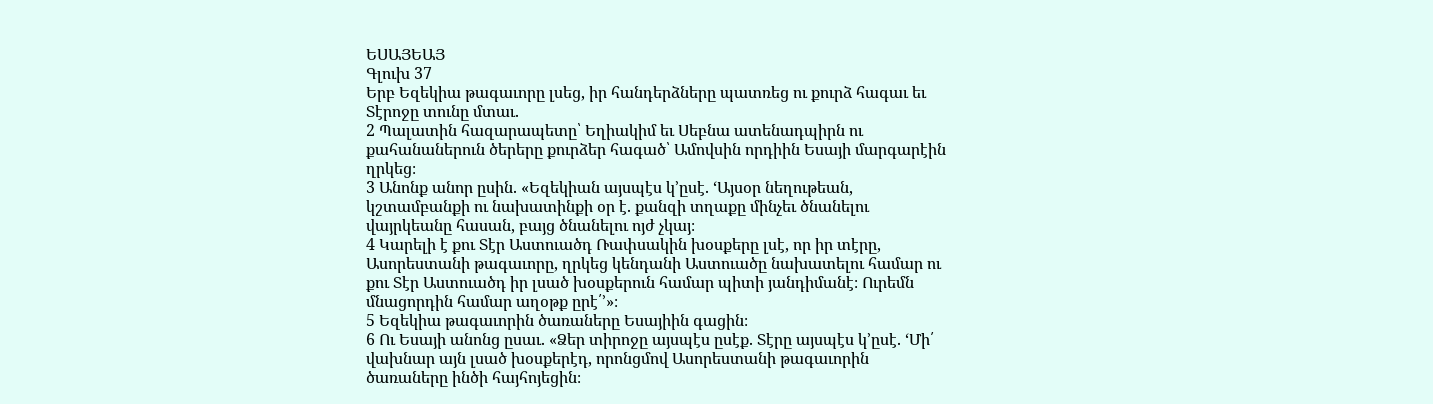ԵՍԱՅԵԱՅ
Գլուխ 37
Երբ Եզեկիա թագաւորը լսեց, իր հանդերձները պատռեց ու քուրձ հագաւ եւ Տէրոջը տունը մտաւ.
2 Պալատին հազարապետը՝ Եղիակիմ եւ Սեբնա ատենադպիրն ու քահանաներուն ծերերը քուրձեր հագած՝ Ամովսին որդիին Եսայի մարգարէին ղրկեց։
3 Անոնք անոր ըսին. «Եզեկիան այսպէս կ’ըսէ. ‘Այսօր նեղութեան, կշտամբանքի ու նախատինքի օր է. քանզի տղաքը մինչեւ ծնանելու վայրկեանը հասան, բայց ծնանելու ոյժ չկայ։
4 Կարելի է քու Տէր Աստուածդ Ռափսակին խօսքերը լսէ, որ իր տէրը, Ասորեստանի թագաւորը, ղրկեց կենդանի Աստուածը նախատելու համար ու քու Տէր Աստուածդ իր լսած խօսքերուն համար պիտի յանդիմանէ։ Ուրեմն մնացորդին համար աղօթք ըրէ՛’»։
5 Եզեկիա թագաւորին ծառաները Եսայիին գացին։
6 Ու Եսայի անոնց ըսաւ. «Ձեր տիրոջը այսպէս ըսէք. Տէրը այսպէս կ’ըսէ. ‘Մի՛ վախնար այն լսած խօսքերէդ, որոնցմով Ասորեստանի թագաւորին ծառաները ինծի հայհոյեցին։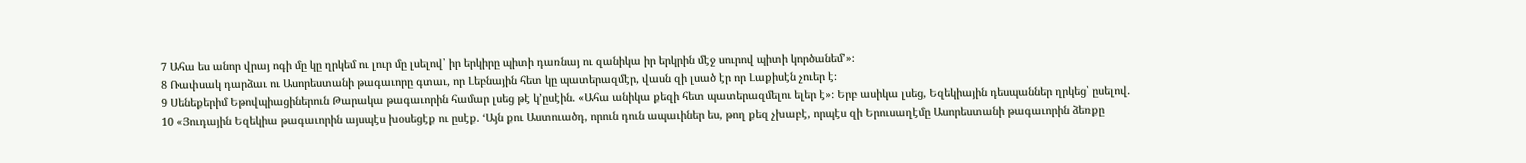7 Ահա ես անոր վրայ ոգի մը կը ղրկեմ ու լուր մը լսելով՝ իր երկիրը պիտի դառնայ ու զանիկա իր երկրին մէջ սուրով պիտի կործանեմ’»։
8 Ռափսակ դարձաւ ու Ասորեստանի թագաւորը գտաւ, որ Լեբնային հետ կը պատերազմէր, վասն զի լսած էր որ Լաքիսէն չուեր է։
9 Սենեքերիմ Եթովպիացիներուն Թարակա թագաւորին համար լսեց թէ կ’ըսէին. «Ահա անիկա քեզի հետ պատերազմելու ելեր է»։ Երբ ասիկա լսեց, Եզեկիային դեսպաններ ղրկեց՝ ըսելով.
10 «Յուդային Եզեկիա թագաւորին այսպէս խօսեցէք ու ըսէք. ‘Այն քու Աստուածդ, որուն դուն ապաւիներ ես, թող քեզ չխաբէ, որպէս զի Երուսաղէմը Ասորեստանի թագաւորին ձեռքը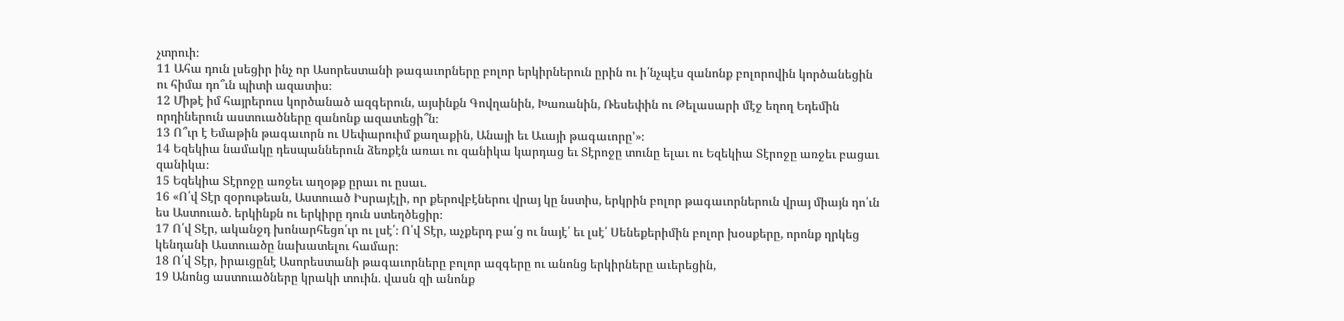չտրուի։
11 Ահա դուն լսեցիր ինչ որ Ասորեստանի թագաւորները բոլոր երկիրներուն ըրին ու ի՛նչպէս զանոնք բոլորովին կործանեցին ու հիմա դո՞ւն պիտի ազատիս։
12 Միթէ իմ հայրերուս կործանած ազգերուն, այսինքն Գովղանին, Խառանին, Ռեսեփին ու Թելասարի մէջ եղող Եդեմին որդիներուն աստուածները զանոնք ազատեցի՞ն։
13 Ո՞ւր է Եմաթին թագաւորն ու Սեփարուիմ քաղաքին, Անայի եւ Աւայի թագաւորը’»։
14 Եզեկիա նամակը դեսպաններուն ձեռքէն առաւ ու զանիկա կարդաց եւ Տէրոջը տունը ելաւ ու Եզեկիա Տէրոջը առջեւ բացաւ զանիկա։
15 Եզեկիա Տէրոջը առջեւ աղօթք ըրաւ ու ըսաւ.
16 «Ո՛վ Տէր զօրութեան, Աստուած Իսրայէլի, որ քերովբէներու վրայ կը նստիս, երկրին բոլոր թագաւորներուն վրայ միայն դո՛ւն ես Աստուած. երկինքն ու երկիրը դուն ստեղծեցիր։
17 Ո՛վ Տէր, ականջդ խոնարհեցո՛ւր ու լսէ՛։ Ո՛վ Տէր, աչքերդ բա՛ց ու նայէ՛ եւ լսէ՛ Սենեքերիմին բոլոր խօսքերը, որոնք ղրկեց կենդանի Աստուածը նախատելու համար։
18 Ո՛վ Տէր, իրաւցընէ Ասորեստանի թագաւորները բոլոր ազգերը ու անոնց երկիրները աւերեցին,
19 Անոնց աստուածները կրակի տուին. վասն զի անոնք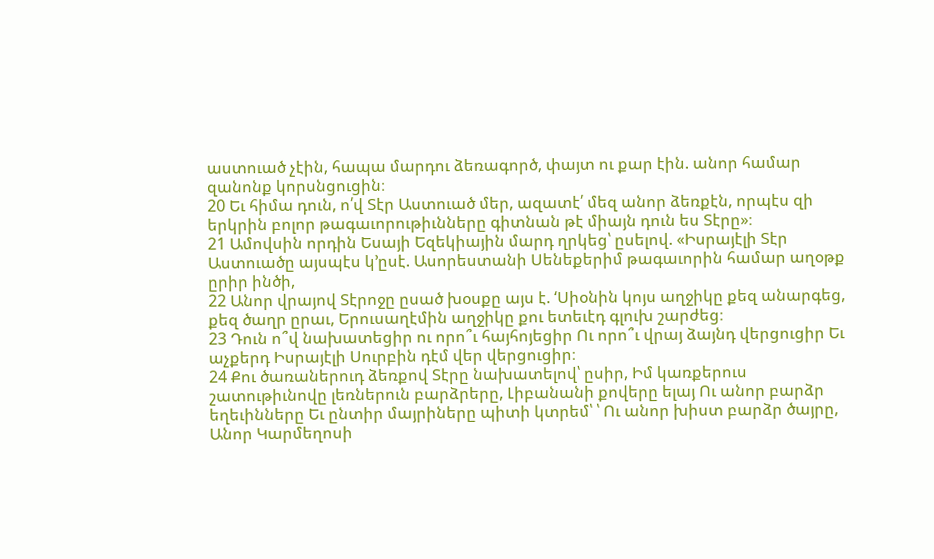աստուած չէին, հապա մարդու ձեռագործ, փայտ ու քար էին. անոր համար զանոնք կորսնցուցին։
20 Եւ հիմա դուն, ո՛վ Տէր Աստուած մեր, ազատէ՛ մեզ անոր ձեռքէն, որպէս զի երկրին բոլոր թագաւորութիւնները գիտնան թէ միայն դուն ես Տէրը»։
21 Ամովսին որդին Եսայի Եզեկիային մարդ ղրկեց՝ ըսելով. «Իսրայէլի Տէր Աստուածը այսպէս կ’ըսէ. Ասորեստանի Սենեքերիմ թագաւորին համար աղօթք ըրիր ինծի,
22 Անոր վրայով Տէրոջը ըսած խօսքը այս է. ‘Սիօնին կոյս աղջիկը քեզ անարգեց, քեզ ծաղր ըրաւ, Երուսաղէմին աղջիկը քու ետեւէդ գլուխ շարժեց։
23 Դուն ո՞վ նախատեցիր ու որո՞ւ հայհոյեցիր Ու որո՞ւ վրայ ձայնդ վերցուցիր Եւ աչքերդ Իսրայէլի Սուրբին դէմ վեր վերցուցիր։
24 Քու ծառաներուդ ձեռքով Տէրը նախատելով՝ ըսիր, Իմ կառքերուս շատութիւնովը լեռներուն բարձրերը, Լիբանանի քովերը ելայ Ու անոր բարձր եղեւինները Եւ ընտիր մայրիները պիտի կտրեմ՝ ՝ Ու անոր խիստ բարձր ծայրը, Անոր Կարմեղոսի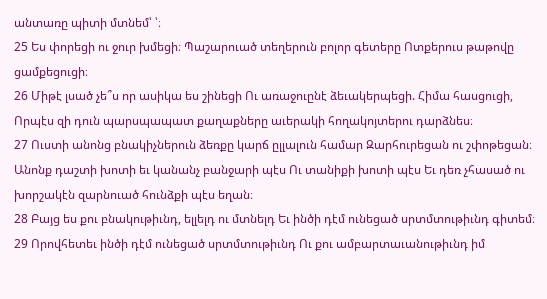անտառը պիտի մտնեմ՝ ՝։
25 Ես փորեցի ու ջուր խմեցի։ Պաշարուած տեղերուն բոլոր գետերը Ոտքերուս թաթովը ցամքեցուցի։
26 Միթէ լսած չե՞ս որ ասիկա ես շինեցի Ու առաջուընէ ձեւակերպեցի. Հիմա հասցուցի, Որպէս զի դուն պարսպապատ քաղաքները աւերակի հողակոյտերու դարձնես։
27 Ուստի անոնց բնակիչներուն ձեռքը կարճ ըլլալուն համար Զարհուրեցան ու շփոթեցան։ Անոնք դաշտի խոտի եւ կանանչ բանջարի պէս Ու տանիքի խոտի պէս Եւ դեռ չհասած ու խորշակէն զարնուած հունձքի պէս եղան։
28 Բայց ես քու բնակութիւնդ, ելլելդ ու մտնելդ Եւ ինծի դէմ ունեցած սրտմտութիւնդ գիտեմ։
29 Որովհետեւ ինծի դէմ ունեցած սրտմտութիւնդ Ու քու ամբարտաւանութիւնդ իմ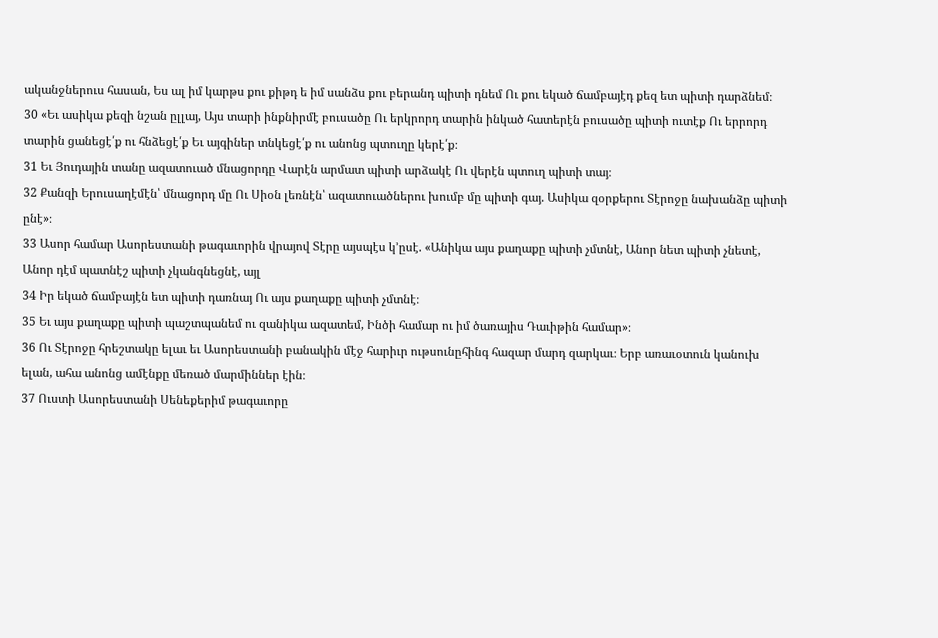ականջներուս հասան, Ես ալ իմ կարթս քու քիթդ ե իմ սանձս քու բերանդ պիտի դնեմ Ու քու եկած ճամբայէդ քեզ ետ պիտի դարձնեմ։
30 «Եւ ասիկա քեզի նշան ըլլայ, Այս տարի ինքնիրմէ բուսածը Ու երկրորդ տարին ինկած հատերէն բուսածը պիտի ուտէք Ու երրորդ տարին ցանեցէ՛ք ու հնձեցէ՛ք Եւ այգիներ տնկեցէ՛ք ու անոնց պտուղը կերէ՛ք։
31 Եւ Յուդային տանը ազատուած մնացորդը Վարէն արմատ պիտի արձակէ Ու վերէն պտուղ պիտի տայ։
32 Քանզի Երուսաղէմէն՝ մնացորդ մը Ու Սիօն լեռնէն՝ ազատուածներու խումբ մը պիտի գայ. Ասիկա զօրքերու Տէրոջը նախանձը պիտի ընէ»։
33 Ասոր համար Ասորեստանի թագաւորին վրայով Տէրը այսպէս կ’ըսէ. «Անիկա այս քաղաքը պիտի չմտնէ, Անոր նետ պիտի չնետէ, Անոր դէմ պատնէշ պիտի չկանգնեցնէ, այլ
34 Իր եկած ճամբայէն ետ պիտի դառնայ Ու այս քաղաքը պիտի չմտնէ։
35 Եւ այս քաղաքը պիտի պաշտպանեմ ու զանիկա ազատեմ, Ինծի համար ու իմ ծառայիս Դաւիթին համար»։
36 Ու Տէրոջը հրեշտակը ելաւ եւ Ասորեստանի բանակին մէջ հարիւր ութսունըհինգ հազար մարդ զարկաւ։ Երբ առաւօտուն կանուխ ելան, ահա անոնց ամէնքը մեռած մարմիններ էին։
37 Ուստի Ասորեստանի Սենեքերիմ թագաւորը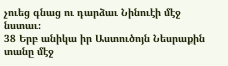չուեց գնաց ու դարձաւ Նինուէի մէջ նստաւ։
38 Երբ անիկա իր Աստուծոյն Նեսրաքին տանը մէջ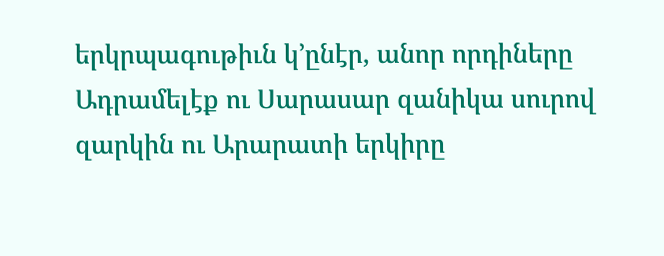երկրպագութիւն կ’ընէր, անոր որդիները Ադրամելէք ու Սարասար զանիկա սուրով զարկին ու Արարատի երկիրը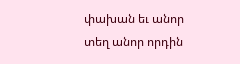փախան եւ անոր տեղ անոր որդին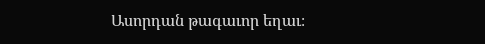Ասորդան թագաւոր եղաւ։